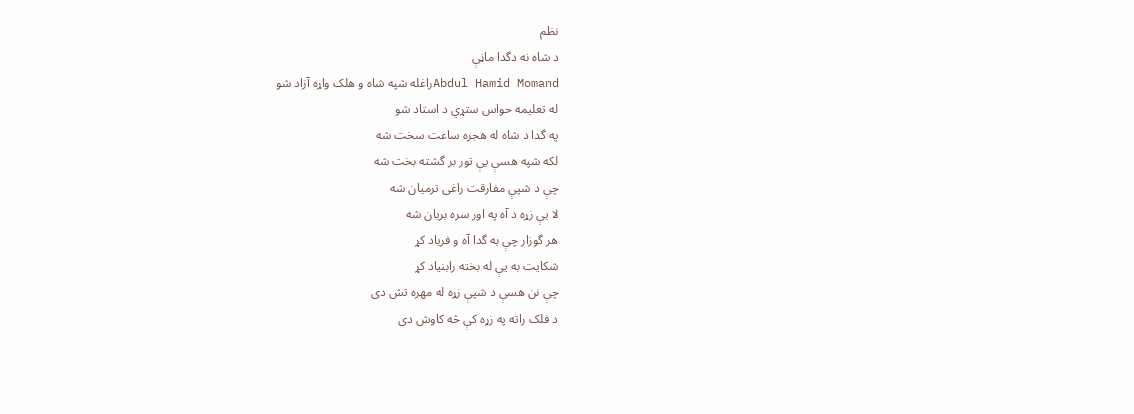نظم
د شاه نه دگدا ماڼې
Abdul Hamid Momandراغله شپه شاه و هلک واړه آزاد شو
له تعليمه حواس ستړي د استاد شو
په گدا د شاه له هجره ساعت سخت شه
لکه شپه هسې يې تور بر گشته بخت شه
چې د شپې مفارقت راغی ترميان شه
لا يې زړه د آه په اور سره بريان شه
هر گوزار چې به گدا آه و فرياد کړ
شکايت به يې له بخته رابنياد کړ
چې نن هسې د شپې زړه له مهره تش دی
د فلک راته په زړه کې څه کاوش دی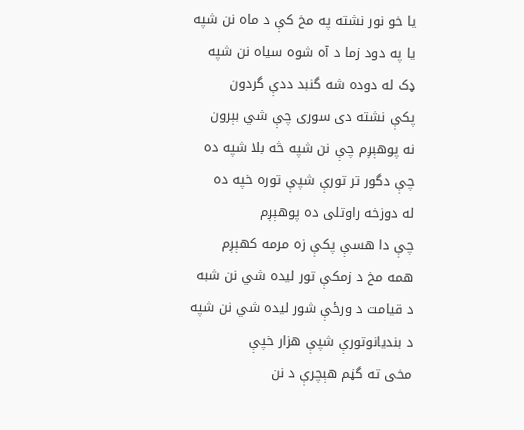يا خو نور نشته په مخ کې د ماه نن شپه
يا په دود زما د آه شوه سياه نن شپه
ډک له دوده شه گنبد ددې گردون
پکې نشته دی سوری چې شي بېرون
نه پوهېږم چې نن شپه څه بلا شپه ده
چې دگور تر تورې شپې توره خپه ده
له دوزخه راوتلی ده پوهېږم
چې دا هسې پکې زه مرمه کهېږم
همه مخ د زمکې تور ليده شي نن شبه
د قيامت د ورځې شور ليده شي نن شپه
د بنديانوتورې شپې هزار خپې
مخی ته گڼم هېچرې د نن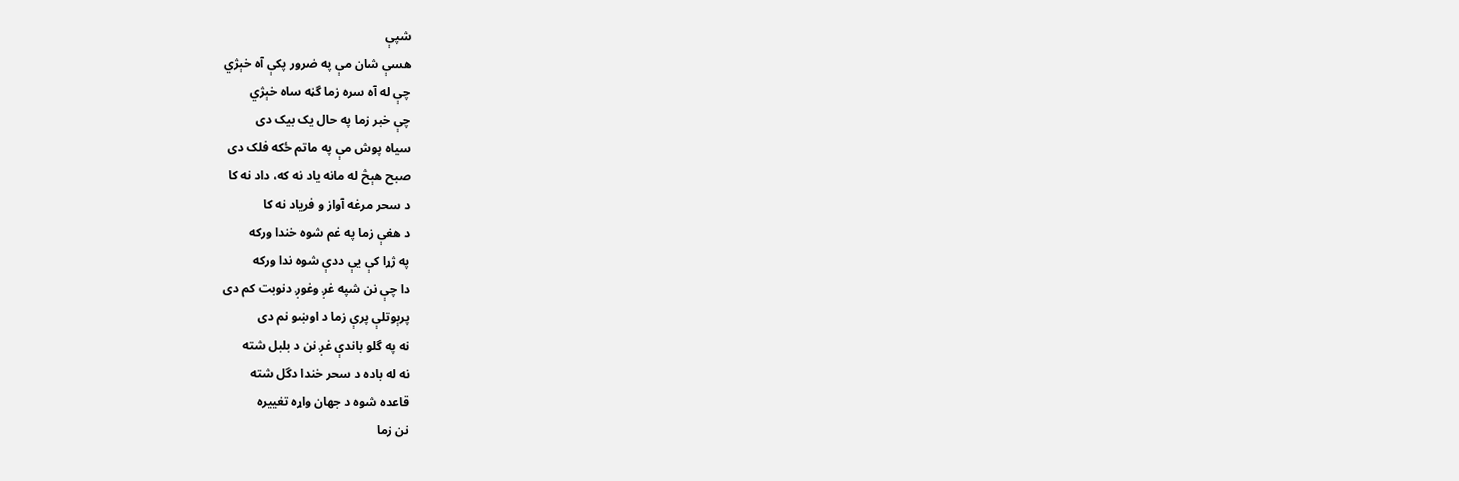شپې
هسې شان مې په ضرور پکې آه خېژي
چې له آه سره زما گڼه ساه خېژي
چې خبر زما په حال يک بيک دی
سياه پوش مې په ماتم ځکه فلک دی
صبح هېڅ له مانه ياد نه که، داد نه کا
د سحر مرغه آواز و فرياد نه کا
د هغې زما په غم شوه خندا ورکه
په ژړا کې يې ددې شوه ندا ورکه
دا چې نن شپه غږ وغوږ دنوبت کم دی
پرېوتلې پرې زما د اوښو نم دی
نه په گلو باندې غږ نن د بلبل شته
نه له باده د سحر خندا دگل شته
قاعده شوه د جهان واړه تغييره
نن زما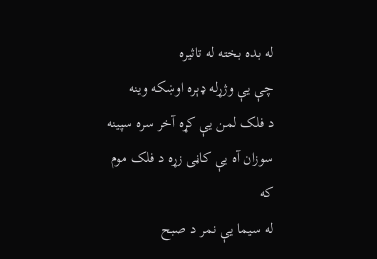له بده بخته له تاثيره
چې يې وژړله ډېره اوښکه وينه
د فلک لمن يې کړه آخر سره سپينه
سوزان آه يې کاڼی زړه د فلک موم که
له سيما يې نمر د صبح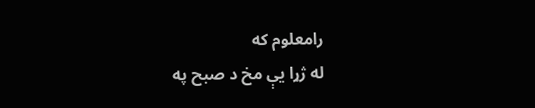رامعلوم که
له ژړا يې مخ د صبح په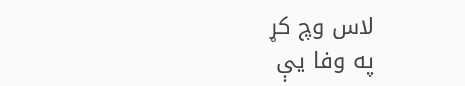لاس وچ کړ
په وفا يې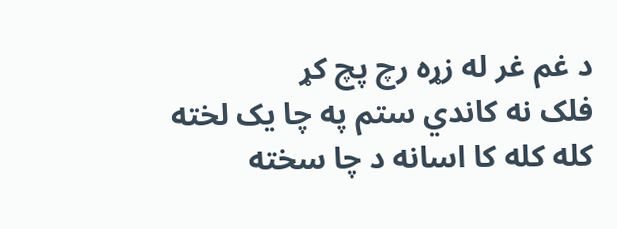د غم غر له زړه رچ پچ کړ
فلک نه کاندي ستم په چا يک لخته
کله کله کا اسانه د چا سخته